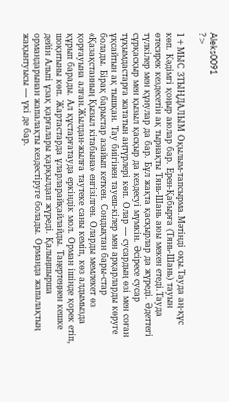Aleks0091
?>

1+МЫС 3ТЫҢДАЛЫМ Оқылым-тапсырма.Мәтінді оқы.Тауда аң-құс көп. Кәдімгі қоңыр аюлар бар. Ерен-Қабырға (Тянь-Шань) тауын өтесирек кездесетін ақ тырнақты Тянь-Шань аюы мекен етеді.Тауда түлкілер мен құнулар да бар. Бұл жақта қасқырлар да жүреді. Әдеттегі сұрқасқыр мен қызыл қасқыр да кездесуі мүмкін. Әсіресе сусар тұқымдастарға жататын аңтүрлері көп. Олар — сусардың өзі мен соған ұқсайтын ақ тышқан. Тау биігінен тауеш-кілер мен арқарларды көруге болады. Бірақ барыстар азайып кеткен. Сондықтан бары-стар «Қазақстанның Қызыл кітабына» енгізілген. Оларды мемлекет өз қорғауына алған.Жылдан-жылға таутеке саны кеміп, көз алдымызда құрып барады. Ал құстарғатауда еркіндік мол. Орман ішінде қорек етіп, шоқитыны көп. Жартастарда ұларларайқайлайды. Таңертеңнен кешке дейін Альпі ұзақ қарғалары қарқылдап жүреді. Қалыңшырша ормандарынан жапалақты кездестіруге болады. Орманда жапалақтың жақынтуысы — үкі де бар.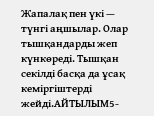Жапалақ пен үкі — түнгі аңшылар. Олар тышқандарды жеп күнкөреді. Тышқан секілді басқа да ұсақ кеміргіштерді жейді.АЙТЫЛЫМ5-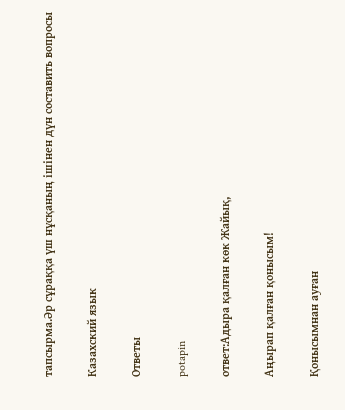тапсырма.Әр сұраққа үш нұсқаның ішінен дүн составить вопросы

Казахский язык

Ответы

potapin

ответ:Адыра қалған көк Жайық,

Аңырап қалған қонысым!

Қонысымнан ауған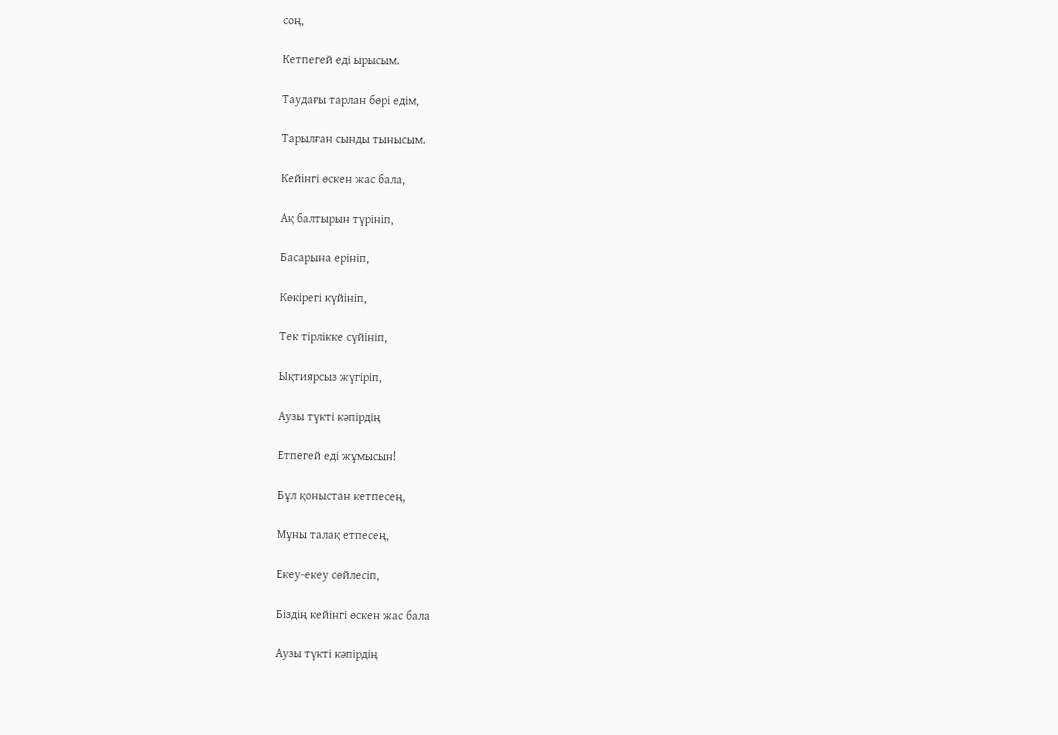соң,

Кетпегей еді ырысым.

Таудағы тарлан бөрі едім,

Тарылған сынды тынысым.

Кейінгі өскен жас бала,

Ақ балтырын түрініп,

Басарына ерініп,

Көкірегі күйініп,

Тек тірлікке сүйініп,

Ықтиярсыз жүгіріп,

Аузы түкті кәпірдің

Етпегей еді жұмысын!

Бұл қоныстан кетпесең,

Мұны талақ етпесең,

Екеу-екеу сөйлесіп,

Біздің кейінгі өскен жас бала

Аузы түкті кәпірдің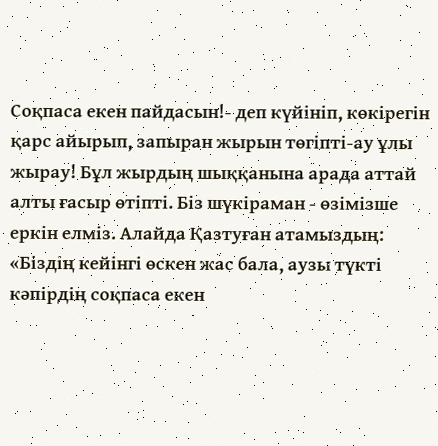Соқпаса екен пайдасын!- деп күйініп, көкірегін қарс айырып, запыран жырын төгіпті-ау ұлы жырау! Бұл жырдың шыққанына арада аттай алты ғасыр өтіпті. Біз шүкіраман - өзімізше еркін елміз. Алайда Қазтуған атамыздың: «Біздің кейінгі өскен жас бала, аузы түкті кәпірдің соқпаса екен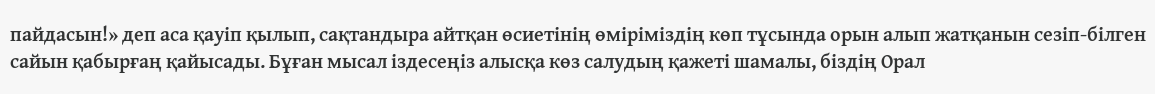пайдасын!» деп аса қауіп қылып, сақтандыра айтқан өсиетінің өміріміздің көп тұсында орын алып жатқанын сезіп-білген сайын қабырғаң қайысады. Бұған мысал іздесеңіз алысқа көз салудың қажеті шамалы, біздің Орал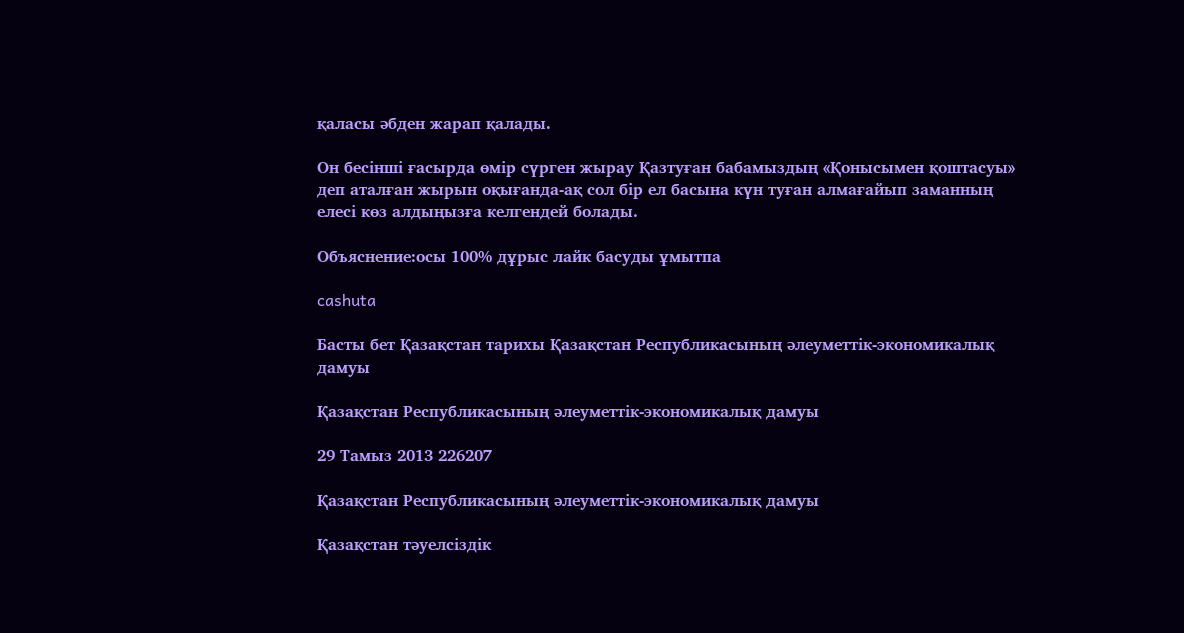қаласы әбден жарап қалады.

Он бесінші ғасырда өмір сүрген жырау Қазтуған бабамыздың «Қонысымен қоштасуы» деп аталған жырын оқығанда-ақ сол бір ел басына күн туған алмағайып заманның елесі көз алдыңызға келгендей болады.

Объяснение:осы 100% дұрыс лайк басуды ұмытпа

cashuta

Басты бет Қазақстан тарихы Қазақстан Республикасының әлеуметтік-экономикалық дамуы

Қазақстан Республикасының әлеуметтік-экономикалық дамуы

29 Тамыз 2013 226207

Қазақстан Республикасының әлеуметтік-экономикалық дамуы

Қазақстан тәуелсіздік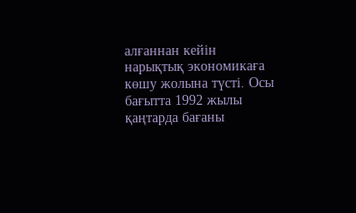алғаннан кейін нарықтық экономикаға көшу жолына түсті. Осы бағытта 1992 жылы қаңтарда бағаны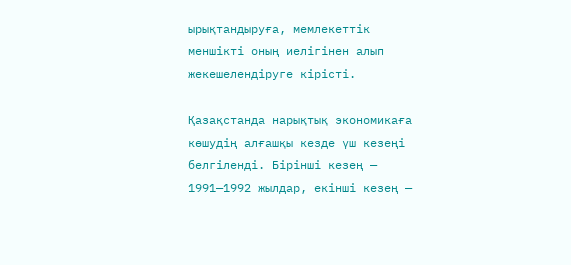ырықтандыруға, мемлекеттік меншікті оның иелігінен алып жекешелендіруге кірісті.

Қазақстанда нарықтық экономикаға көшудің алғашқы кезде үш кезеңі белгіленді. Бірінші кезең — 1991—1992 жылдар, екінші кезең —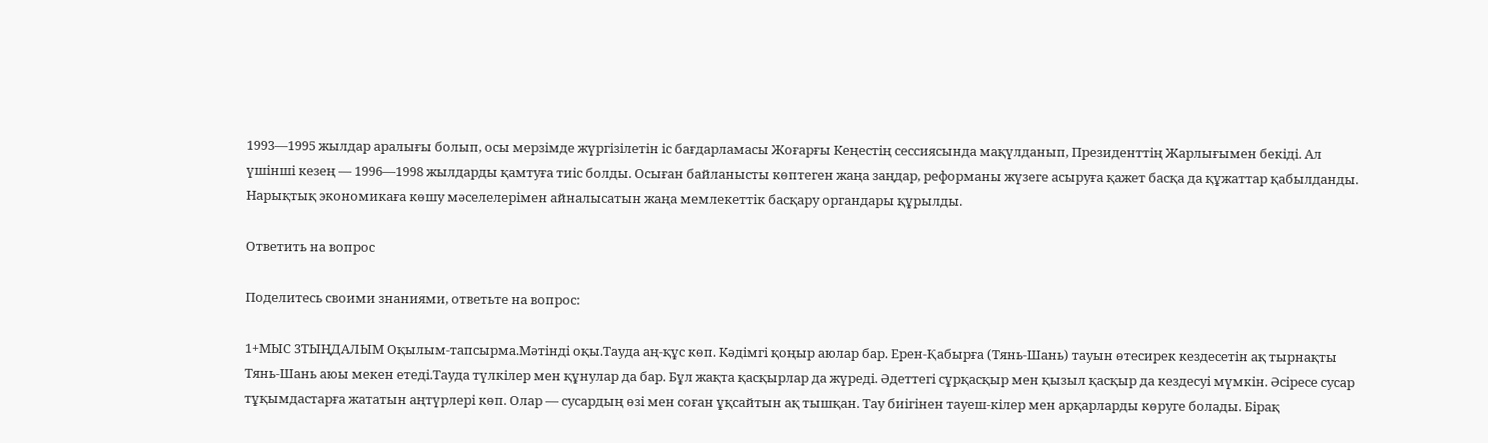1993—1995 жылдар аралығы болып, осы мерзімде жүргізілетін іс бағдарламасы Жоғарғы Кеңестің сессиясында мақүлданып, Президенттің Жарлығымен бекіді. Ал үшінші кезең — 1996—1998 жылдарды қамтуға тиіс болды. Осыған байланысты көптеген жаңа заңдар, реформаны жүзеге асыруға қажет басқа да құжаттар қабылданды. Нарықтық экономикаға көшу мәселелерімен айналысатын жаңа мемлекеттік басқару органдары құрылды.

Ответить на вопрос

Поделитесь своими знаниями, ответьте на вопрос:

1+МЫС 3ТЫҢДАЛЫМ Оқылым-тапсырма.Мәтінді оқы.Тауда аң-құс көп. Кәдімгі қоңыр аюлар бар. Ерен-Қабырға (Тянь-Шань) тауын өтесирек кездесетін ақ тырнақты Тянь-Шань аюы мекен етеді.Тауда түлкілер мен құнулар да бар. Бұл жақта қасқырлар да жүреді. Әдеттегі сұрқасқыр мен қызыл қасқыр да кездесуі мүмкін. Әсіресе сусар тұқымдастарға жататын аңтүрлері көп. Олар — сусардың өзі мен соған ұқсайтын ақ тышқан. Тау биігінен тауеш-кілер мен арқарларды көруге болады. Бірақ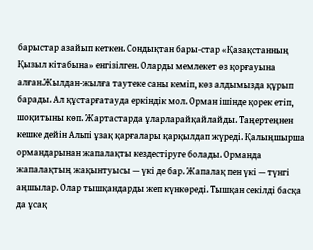барыстар азайып кеткен. Сондықтан бары-стар «Қазақстанның Қызыл кітабына» енгізілген. Оларды мемлекет өз қорғауына алған.Жылдан-жылға таутеке саны кеміп, көз алдымызда құрып барады. Ал құстарғатауда еркіндік мол. Орман ішінде қорек етіп, шоқитыны көп. Жартастарда ұларларайқайлайды. Таңертеңнен кешке дейін Альпі ұзақ қарғалары қарқылдап жүреді. Қалыңшырша ормандарынан жапалақты кездестіруге болады. Орманда жапалақтың жақынтуысы — үкі де бар. Жапалақ пен үкі — түнгі аңшылар. Олар тышқандарды жеп күнкөреді. Тышқан секілді басқа да ұсақ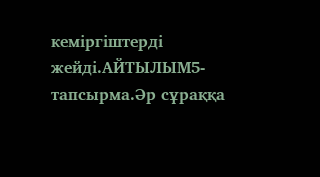кеміргіштерді жейді.АЙТЫЛЫМ5-тапсырма.Әр сұраққа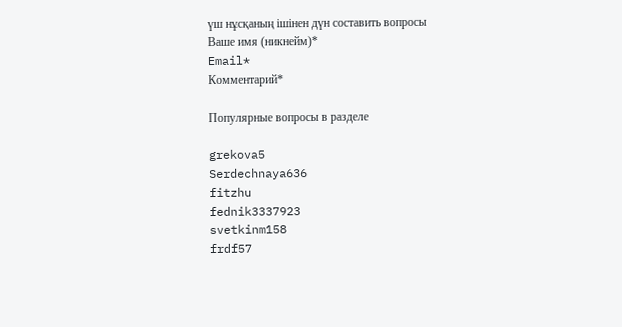үш нұсқаның ішінен дүн составить вопросы
Ваше имя (никнейм)*
Email*
Комментарий*

Популярные вопросы в разделе

grekova5
Serdechnaya636
fitzhu
fednik3337923
svetkinm158
frdf57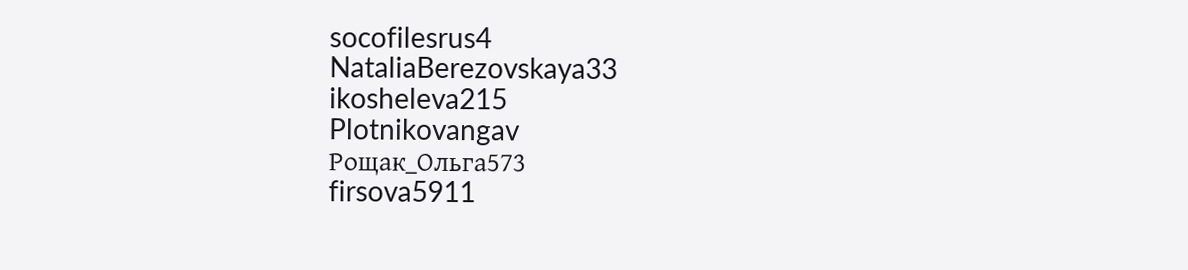socofilesrus4
NataliaBerezovskaya33
ikosheleva215
Plotnikovangav
Рощак_Ольга573
firsova5911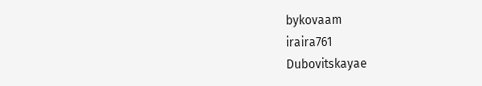bykovaam
iraira761
Dubovitskayae